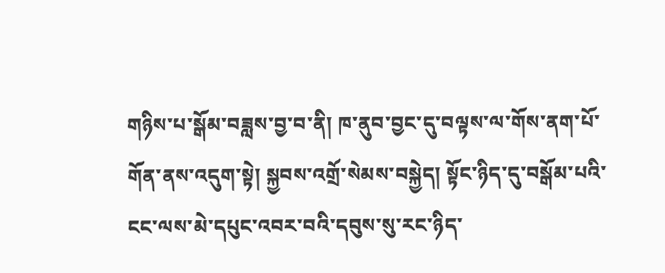གཉིས་པ་སྒོམ་བཟླས་བྱ་བ་ནི། ཁ་ནུབ་བྱང་དུ་བལྟས་ལ་གོས་ནག་པོ་གོན་ནས་འདུག་སྟེ། སྐྱབས་འགྲོ་སེམས་བསྐྱེད། སྟོང་ཉིད་དུ་བསྒོམ་པའི་ངང་ལས་མེ་དཔུང་འབར་བའི་དབུས་སུ་རང་ཉིད་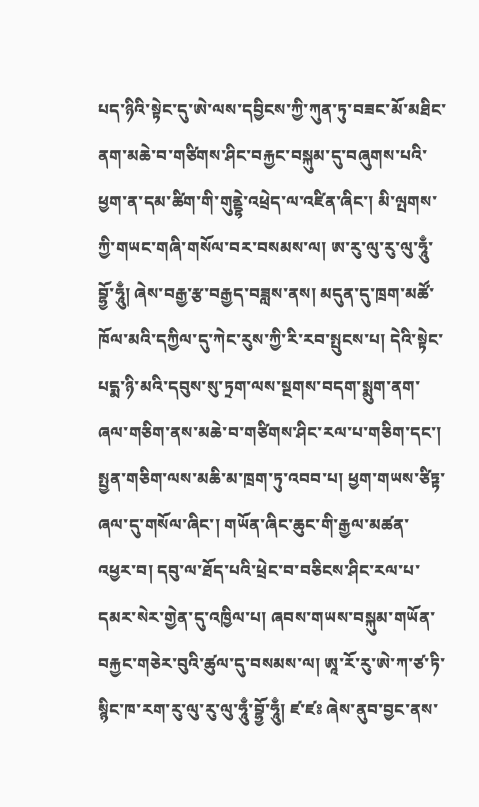པད་ཉིའི་སྟེང་དུ་ཨེ་ལས་དབྱིངས་ཀྱི་ཀུན་ཏུ་བཟང་མོ་མཐིང་ནག་མཆེ་བ་གཙིགས་ཤིང་བརྐྱང་བསྐུམ་དུ་བཞུགས་པའི་ཕྱག་ན་དམ་ཚིག་གི་གུནྡྷེ་འཕྲེད་ལ་འཛིན་ཞིང་། མི་ལྤགས་ཀྱི་གཡང་གཞི་གསོལ་བར་བསམས་ལ། ཨ་རུ་ལུ་རུ་ལུ་ཧཱུྃ་བྷྱོ་ཧཱུྃ། ཞེས་བརྒྱ་རྩ་བརྒྱད་བཟླས་ནས། མདུན་དུ་ཁྲག་མཚོ་ཁོལ་མའི་དཀྱིལ་དུ་ཀེང་རུས་ཀྱི་རི་རབ་སྤུངས་པ། དེའི་སྟེང་པདྨ་ཉི་མའི་དབུས་སུ་ཏྲག་ལས་སྔགས་བདག་སྨུག་ནག་ཞལ་གཅིག་ནས་མཆེ་བ་གཙིགས་ཤིང་རལ་པ་གཅིག་དང་། སྤྱན་གཅིག་ལས་མཆི་མ་ཁྲག་ཏུ་འབབ་པ། ཕྱག་གཡས་ཙིཏྟ་ཞལ་དུ་གསོལ་ཞིང་། གཡོན་ཞིང་ཆུང་གི་རྒྱལ་མཚན་འཕྱར་བ། དབུ་ལ་ཐོད་པའི་ཕྲེང་བ་བཅིངས་ཤིང་རལ་པ་དམར་སེར་གྱེན་དུ་འཁྱིལ་པ། ཞབས་གཡས་བསྐུམ་གཡོན་བརྐྱང་གཅེར་བུའི་ཚུལ་དུ་བསམས་ལ། ཨཱ་རོ་རུ་ཨེ་ཀ་ཙ་ཏི་སྙིང་ཁ་རག་རུ་ལུ་རུ་ལུ་ཧཱུྃ་བྷྱོ་ཧཱུྃ། ཛ་ཛཿ ཞེས་ནུབ་བྱང་ནས་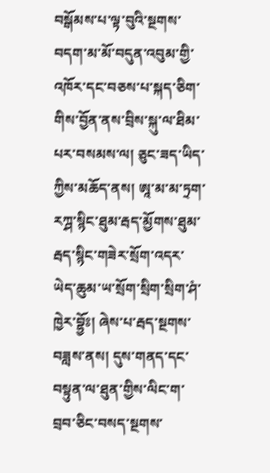བསྒོམས་པ་ལྟ་བུའི་སྔགས་བདག་མ་མོ་བདུན་འབུམ་གྱི་འཁོར་དང་བཅས་པ་སྐད་ཅིག་གིས་བྱོན་ནས་བྲིས་སྐུ་ལ་ཐིམ་པར་བསམས་ལ། ཅུང་ཟད་ཡིད་ཀྱིས་མཆོད་ནས། ཨཱ་མ་མ་ཏྲག་རཀྴ་སྙིང་ཐུམ་རྦད་མྱོགས་ཐུམ་རྦད་སྙིང་གཟེར་སྲོག་འདར་ཡེད་ཆུམ་ཡ་སྲོག་སྲིག་སྲིག་ཤཾ་ཁྱེར་བྷྱོཿ། ཞེས་པ་རྦད་སྔགས་བཟླས་ནས། དུས་གནད་དང་བསྟུན་ལ་ཐུན་གྱིས་ལིང་ག་བྲབ་ཅིང་བསད་སྔགས་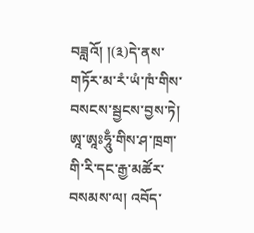བཟླའོ། །(༣)དེ་ནས་གཏོར་མ་རཾ་ཡཾ་ཁཾ་གིས་བསངས་སྦྱངས་བྱས་ཏེ། ཨཱ་ཨཱཿཧཱུྃ་གིས་ཤ་ཁྲག་གི་རི་དང་རྒྱ་མཚོར་བསམས་ལ། འབོད་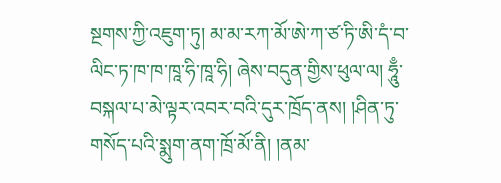སྔགས་ཀྱི་འཇུག་ཏུ། མ་མ་རཀ་མོ་ཨེ་ཀ་ཙ་ཏི་ཨི་དཾ་བ་ལིང་ཏ་ཁ་ཁ་ཁཱ་ཧི་ཁཱ་ཧི། ཞེས་བདུན་གྱིས་ཕུལ་ལ། ཧཱུྃ་བསྐལ་པ་མེ་ལྟར་འབར་བའི་དུར་ཁྲོད་ནས། །ཤིན་ཏུ་གསོད་པའི་སྨུག་ནག་ཁྲོ་མོ་ནི། །ནམ་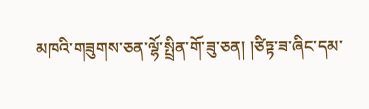མཁའི་གཟུགས་ཅན་ལྷོ་སྤྲིན་གོ་ཟུ་ཅན། །ཙིཏྟ་ཟ་ཞིང་དམ་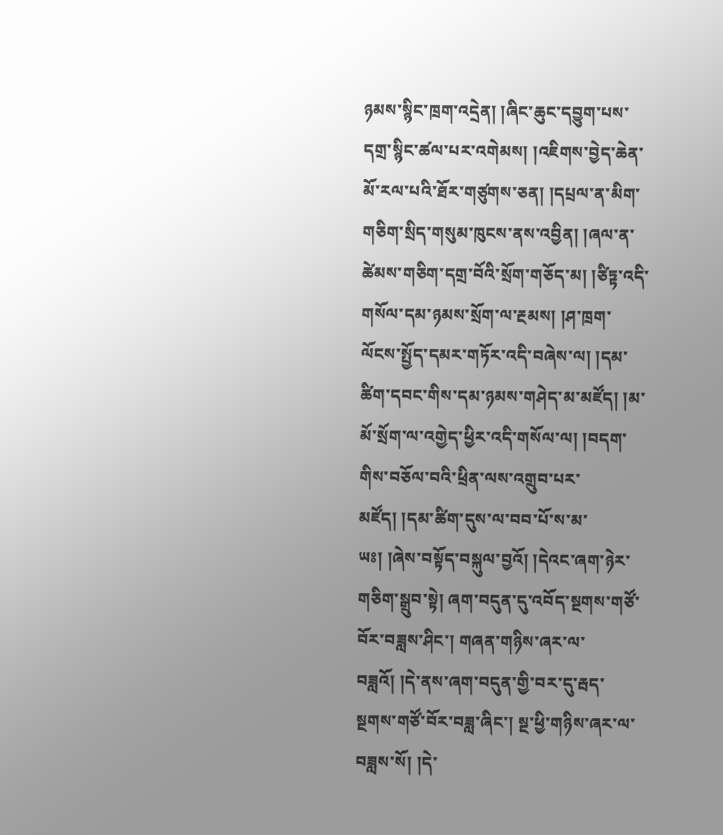ཉམས་སྙིང་ཁྲག་འདྲེན། །ཞིང་ཆུང་དབྱུག་པས་དགྲ་སྙིང་ཚལ་པར་འགེམས། །འཇིགས་བྱེད་ཆེན་མོ་རལ་པའི་ཐོར་གཙུགས་ཅན། །དཔྲལ་ན་མིག་གཅིག་སྲིད་གསུམ་ཁུངས་ནས་འབྱིན། །ཞལ་ན་ཚེམས་གཅིག་དགྲ་བོའི་སྲོག་གཅོད་མ། །ཙིཏྟ་འདི་གསོལ་དམ་ཉམས་སྲོག་ལ་རྔམས། །ཤ་ཁྲག་ལོངས་སྤྱོད་དམར་གཏོར་འདི་བཞེས་ལ། །དམ་ཚིག་དབང་གིས་དམ་ཉམས་གཤེད་མ་མཛོད། །མ་མོ་སྲོག་ལ་འགྱེད་ཕྱིར་འདི་གསོལ་ལ། །བདག་གིས་བཅོལ་བའི་ཕྲིན་ལས་འགྲུབ་པར་མཛོད། །དམ་ཚིག་དུས་ལ་བབ་པོ་ས་མ་ཡཿ། །ཞེས་བསྟོད་བསྐུལ་བྱའོ། །དེའང་ཞག་ཉེར་གཅིག་སྒྲུབ་སྟེ། ཞག་བདུན་དུ་འབོད་སྔགས་གཙོ་བོར་བཟླས་ཤིང་། གཞན་གཉིས་ཞར་ལ་བཟླའོ། །དེ་ནས་ཞག་བདུན་གྱི་བར་དུ་རྦད་སྔགས་གཙོ་བོར་བཟླ་ཞིང་། སྔ་ཕྱི་གཉིས་ཞར་ལ་བཟླས་སོ། །དེ་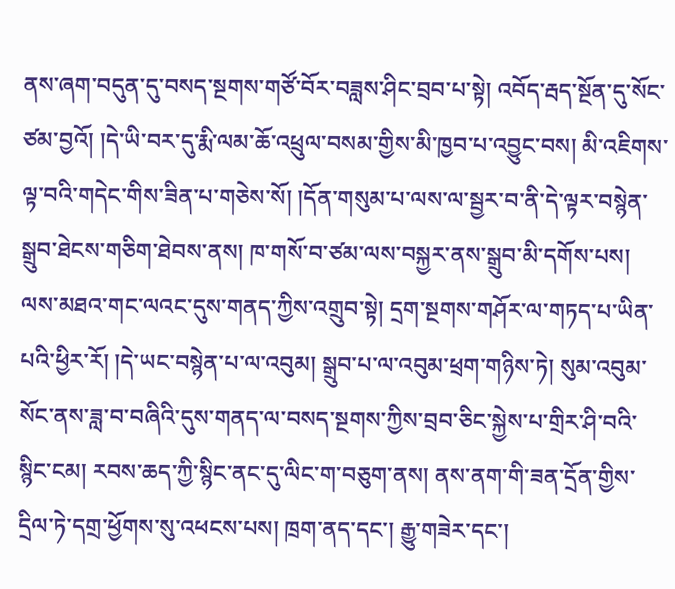ནས་ཞག་བདུན་དུ་བསད་སྔགས་གཙོ་བོར་བཟླས་ཤིང་བྲབ་པ་སྟེ། འབོད་རྦད་སྔོན་དུ་སོང་ཙམ་བྱའོ། །དེ་ཡི་བར་དུ་རྨི་ལམ་ཆོ་འཕྲུལ་བསམ་གྱིས་མི་ཁྱབ་པ་འབྱུང་བས། མི་འཇིགས་ལྟ་བའི་གདེང་གིས་ཟིན་པ་གཅེས་སོ། །དོན་གསུམ་པ་ལས་ལ་སྦྱར་བ་ནི་དེ་ལྟར་བསྙེན་སྒྲུབ་ཐེངས་གཅིག་ཐེབས་ནས། ཁ་གསོ་བ་ཙམ་ལས་བསྐྱར་ནས་སྒྲུབ་མི་དགོས་པས། ལས་མཐའ་གང་ལའང་དུས་གནད་ཀྱིས་འགྲུབ་སྟེ། དྲག་སྔགས་གཤོར་ལ་གཏད་པ་ཡིན་པའི་ཕྱིར་རོ། །དེ་ཡང་བསྙེན་པ་ལ་འབུམ། སྒྲུབ་པ་ལ་འབུམ་ཕྲག་གཉིས་ཏེ། སུམ་འབུམ་སོང་ནས་ཟླ་བ་བཞིའི་དུས་གནད་ལ་བསད་སྔགས་ཀྱིས་བྲབ་ཅིང་སྐྱེས་པ་གྲིར་ཤི་བའི་སྙིང་ངམ། རབས་ཆད་ཀྱི་སྙིང་ནང་དུ་ལིང་ག་བཅུག་ནས། ནས་ནག་གི་ཟན་དྲོན་གྱིས་དྲིལ་ཏེ་དགྲ་ཕྱོགས་སུ་འཕངས་པས། ཁྲག་ནད་དང་། རྒྱུ་གཟེར་དང་།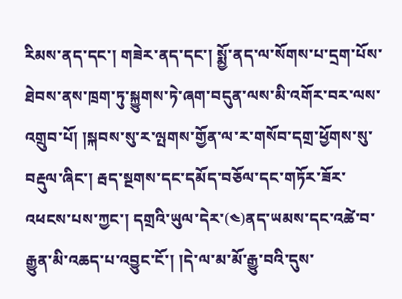རིམས་ནད་དང་། གཟེར་ནད་དང་། སྨྱོ་ནད་ལ་སོགས་པ་དྲག་པོས་ཐེབས་ནས་ཁྲག་ཏུ་སྐྱུགས་ཏེ་ཞག་བདུན་ལས་མི་འགོར་བར་ལས་འགྲུབ་པོ། །སྐབས་སུ་ར་ལྤགས་གྱོན་ལ་ར་གསོབ་དགྲ་ཕྱོགས་སུ་བརྡུལ་ཞིང་། རྦད་སྔགས་དང་དམོད་བཅོལ་དང་གཏོར་ཟོར་འཕངས་པས་ཀྱང་། དགྲའི་ཡུལ་དེར་(༤)ནད་ཡམས་དང་འཚེ་བ་རྒྱུན་མི་འཆད་པ་འབྱུང་ངོ་། །དེ་ལ་མ་མོ་རྒྱུ་བའི་དུས་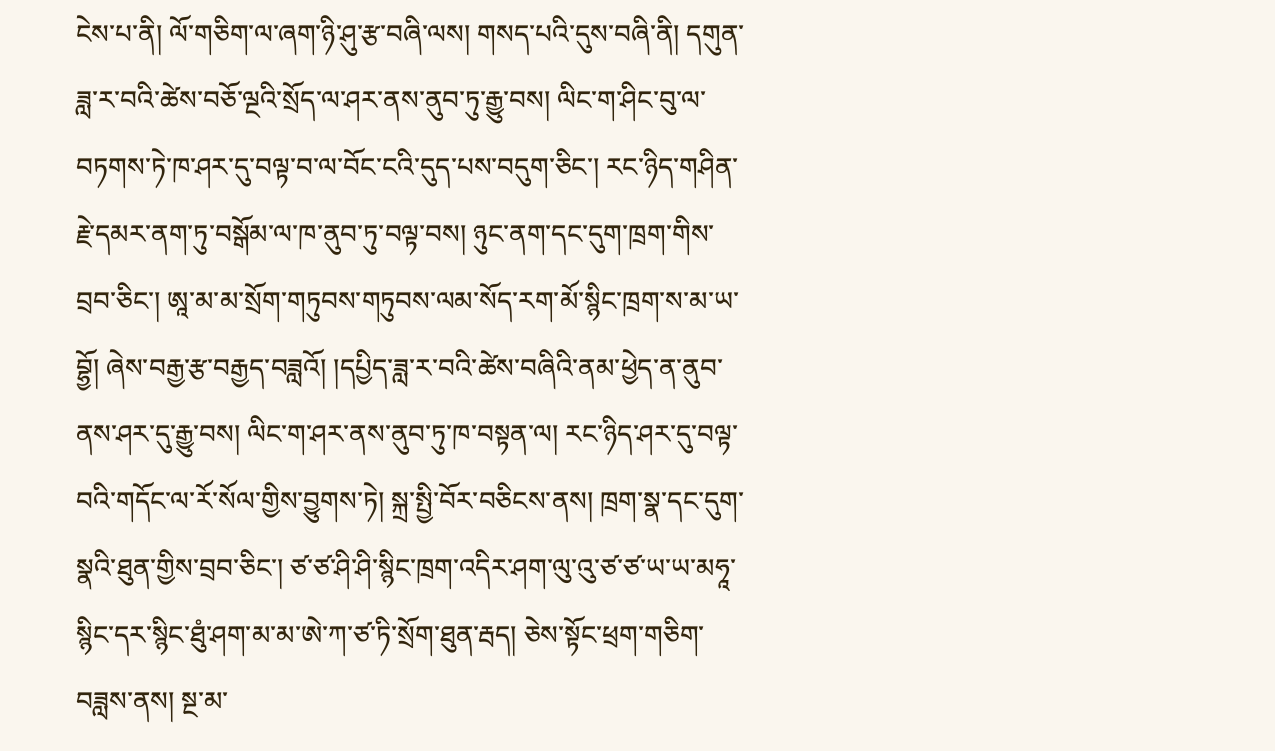ངེས་པ་ནི། ལོ་གཅིག་ལ་ཞག་ཉི་ཤུ་རྩ་བཞི་ལས། གསད་པའི་དུས་བཞི་ནི། དགུན་ཟླ་ར་བའི་ཚེས་བཅོ་ལྔའི་སྲོད་ལ་ཤར་ནས་ནུབ་ཏུ་རྒྱུ་བས། ལིང་ག་ཤིང་བུ་ལ་བཏགས་ཏེ་ཁ་ཤར་དུ་བལྟ་བ་ལ་བོང་ངའི་དུད་པས་བདུག་ཅིང་། རང་ཉིད་གཤིན་རྗེ་དམར་ནག་ཏུ་བསྒོམ་ལ་ཁ་ནུབ་ཏུ་བལྟ་བས། ཉུང་ནག་དང་དུག་ཁྲག་གིས་བྲབ་ཅིང་། ཨཱ་མ་མ་སྲོག་གཏུབས་གཏུབས་ལམ་སོད་རག་མོ་སྙིང་ཁྲག་ས་མ་ཡ་བྷྱོ། ཞེས་བརྒྱ་རྩ་བརྒྱད་བཟླའོ། །དཔྱིད་ཟླ་ར་བའི་ཚེས་བཞིའི་ནམ་ཕྱེད་ན་ནུབ་ནས་ཤར་དུ་རྒྱུ་བས། ལིང་ག་ཤར་ནས་ནུབ་ཏུ་ཁ་བསྟན་ལ། རང་ཉིད་ཤར་དུ་བལྟ་བའི་གདོང་ལ་རོ་སོལ་གྱིས་བྱུགས་ཏེ། སྐྲ་སྤྱི་བོར་བཅིངས་ནས། ཁྲག་སྣ་དང་དུག་སྣའི་ཐུན་གྱིས་བྲབ་ཅིང་། ཙ་ཙ་ཤི་ཤི་སྙིང་ཁྲག་འདིར་ཤག་ལུ་འུ་ཙ་ཙ་ཡ་ཡ་མཧཱ་སྙིང་དར་སྙིང་ཐུཾ་ཤག་མ་མ་ཨེ་ཀ་ཙ་ཏི་སྲོག་ཐུན་རྦད། ཅེས་སྟོང་ཕྲག་གཅིག་བཟླས་ནས། སྔ་མ་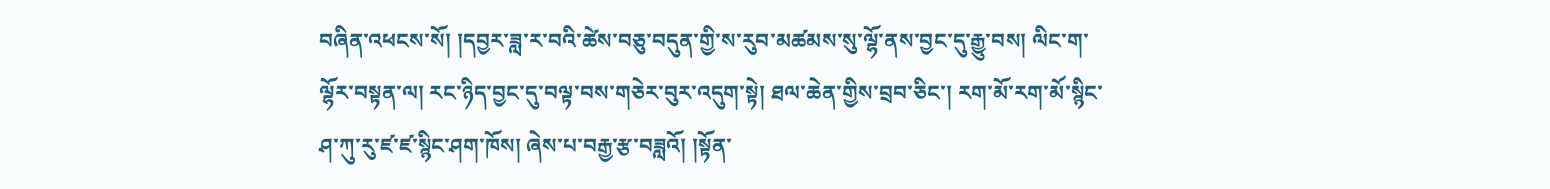བཞིན་འཕངས་སོ། །དབྱར་ཟླ་ར་བའི་ཚེས་བཅུ་བདུན་གྱི་ས་རུབ་མཚམས་སུ་ལྷོ་ནས་བྱང་དུ་རྒྱུ་བས། ལིང་ག་ལྷོར་བསྟན་ལ། རང་ཉིད་བྱང་དུ་བལྟ་བས་གཅེར་བུར་འདུག་སྟེ། ཐལ་ཆེན་གྱིས་བྲབ་ཅིང་། རག་མོ་རག་མོ་སྙིང་ཤ་ཀུ་རུ་ཛ་ཛ་སྙིང་ཤག་ཁོས། ཞེས་པ་བརྒྱ་རྩ་བཟླའོ། །སྟོན་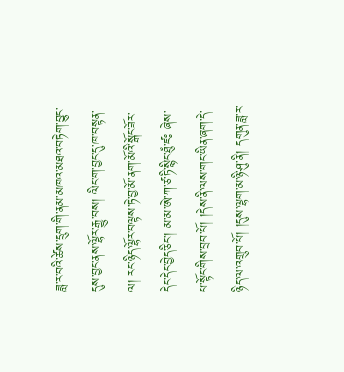ཟླ་ར་བའི་ཚེས་དྲུག་གི་ནམ་མཁའ་མཐའ་བཏེག་བྱུང་དུས་བྱང་ནས་ལྷོར་རྒྱུ་བས། ལིང་ག་བྱང་དུ་ཁ་བསྟན་ལ། རང་ཉིད་ལྷོར་བལྟས་ཏེ་བྱ་མོ་ནག་མོའི་སྒོང་ཟོར་དེང་དེང་བྱེད་ཅིང་། མ་མ་ཨེ་ཀ་ཙ་ཏི་སྙིང་ཐུཾ་ཛཿ ཞེས་པ་སྟོང་གིས་བྲབ་པོ། །དེས་ནི་ལས་གང་ཡིན་ཞག་དེ་ཉིད་ལ་འགྲུབ་པོ། །དུས་ལྷག་མ་ཉི་ཤུ་ནི། དགུན་ཟླ་ར་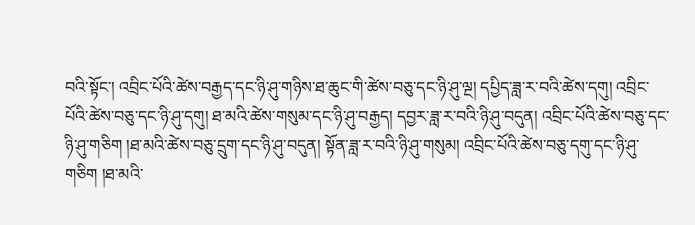བའི་སྟོང་། འབྲིང་པོའི་ཚེས་བརྒྱད་དང་ཉི་ཤུ་གཉིས་ཐ་ཆུང་གི་ཚེས་བཅུ་དང་ཉི་ཤུ་ལྔ། དཔྱིད་ཟླ་ར་བའི་ཚེས་དགུ། འབྲིང་པོའི་ཚེས་བཅུ་དང་ཉི་ཤུ་དགུ། ཐ་མའི་ཚེས་གསུམ་དང་ཉི་ཤུ་བརྒྱད། དབྱར་ཟླ་ར་བའི་ཉི་ཤུ་བདུན། འབྲིང་པོའི་ཚེས་བཅུ་དང་ཉི་ཤུ་གཅིག །ཐ་མའི་ཚེས་བཅུ་དྲུག་དང་ཉི་ཤུ་བདུན། སྟོན་ཟླ་ར་བའི་ཉི་ཤུ་གསུམ། འབྲིང་པོའི་ཚེས་བཅུ་དགུ་དང་ཉི་ཤུ་གཅིག །ཐ་མའི་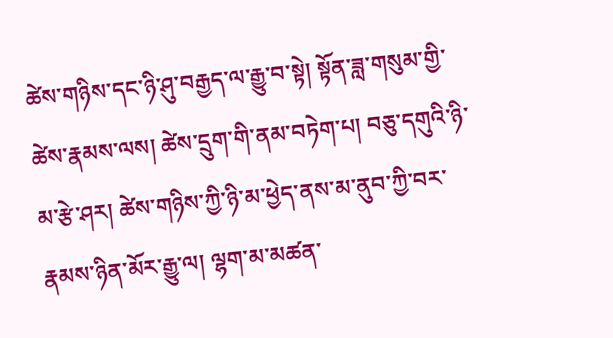ཚེས་གཉིས་དང་ཉི་ཤུ་བརྒྱད་ལ་རྒྱུ་བ་སྟེ། སྟོན་ཟླ་གསུམ་གྱི་ཚེས་རྣམས་ལས། ཚེས་དྲུག་གི་ནམ་བཏེག་པ། བཅུ་དགུའི་ཉི་མ་རྩེ་ཤར། ཚེས་གཉིས་ཀྱི་ཉི་མ་ཕྱེད་ནས་མ་ནུབ་ཀྱི་བར་རྣམས་ཉིན་མོར་རྒྱུ་ལ། ལྷག་མ་མཚན་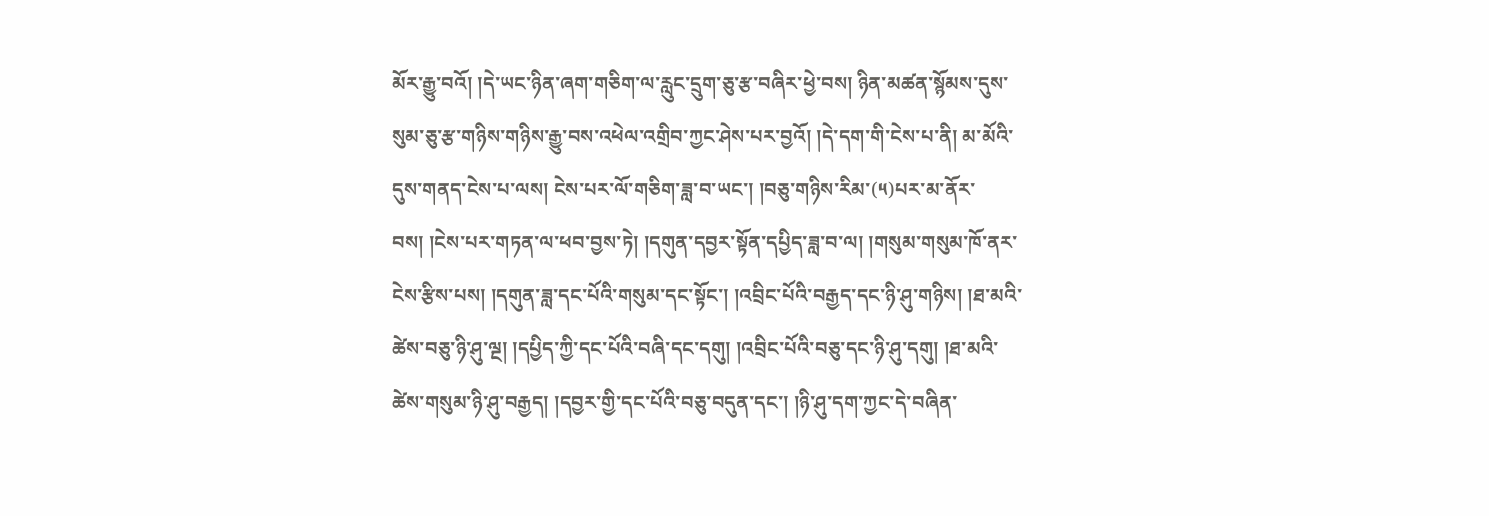མོར་རྒྱུ་བའོ། །དེ་ཡང་ཉིན་ཞག་གཅིག་ལ་རླུང་དྲུག་ཅུ་རྩ་བཞིར་ཕྱེ་བས། ཉིན་མཚན་སྙོམས་དུས་སུམ་ཅུ་རྩ་གཉིས་གཉིས་རྒྱུ་བས་འཕེལ་འགྲིབ་ཀྱང་ཤེས་པར་བྱའོ། །དེ་དག་གི་ངེས་པ་ནི། མ་མོའི་དུས་གནད་ངེས་པ་ལས། ངེས་པར་ལོ་གཅིག་ཟླ་བ་ཡང་། །བཅུ་གཉིས་རིམ་(༥)པར་མ་ནོར་བས། །ངེས་པར་གཏན་ལ་ཕབ་བྱས་ཏེ། །དགུན་དབྱར་སྟོན་དཔྱིད་ཟླ་བ་ལ། །གསུམ་གསུམ་ཁོ་ནར་ངེས་རྩིས་པས། །དགུན་ཟླ་དང་པོའི་གསུམ་དང་སྟོང་། །འབྲིང་པོའི་བརྒྱད་དང་ཉི་ཤུ་གཉིས། །ཐ་མའི་ཚེས་བཅུ་ཉི་ཤུ་ལྔ། །དཔྱིད་ཀྱི་དང་པོའི་བཞི་དང་དགུ། །འབྲིང་པོའི་བཅུ་དང་ཉི་ཤུ་དགུ། །ཐ་མའི་ཚེས་གསུམ་ཉི་ཤུ་བརྒྱད། །དབྱར་གྱི་དང་པོའི་བཅུ་བདུན་དང་། །ཉི་ཤུ་དག་ཀྱང་དེ་བཞིན་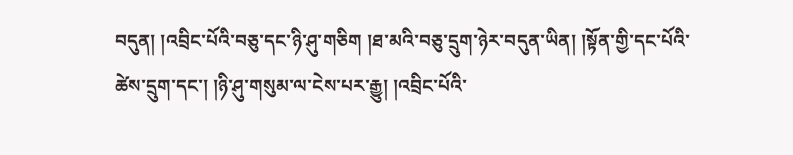བདུན། །འབྲིང་པོའི་བཅུ་དང་ཉི་ཤུ་གཅིག །ཐ་མའི་བཅུ་དྲུག་ཉེར་བདུན་ཡིན། །སྟོན་གྱི་དང་པོའི་ཚེས་དྲུག་དང་། །ཉི་ཤུ་གསུམ་ལ་ངེས་པར་རྒྱུ། །འབྲིང་པོའི་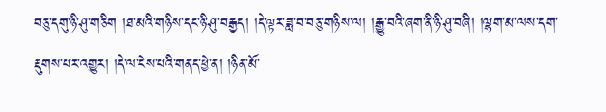བཅུ་དགུ་ཉི་ཤུ་གཅིག །ཐ་མའི་གཉིས་དང་ཉི་ཤུ་བརྒྱད། །དེ་ལྟར་ཟླ་བ་བཅུ་གཉིས་ལ། །རྒྱུ་བའི་ཞག་ནི་ཉི་ཤུ་བཞི། །ལྷག་མ་ལས་དག་རྡུགས་པར་འགྱུར། །དེ་ལ་ངེས་པའི་གནད་ཕྱེ་ན། །ཉིན་མོ་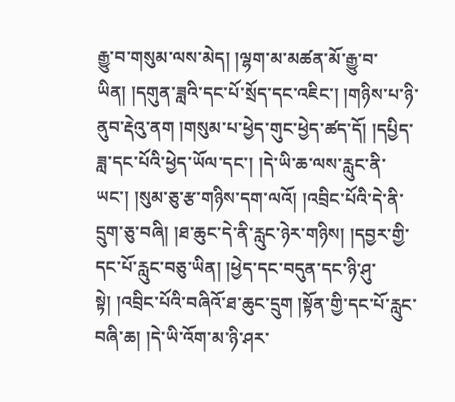རྒྱུ་བ་གསུམ་ལས་མེད། །ལྷག་མ་མཚན་མོ་རྒྱུ་བ་ཡིན། །དགུན་ཟླའི་དང་པོ་སྲོད་དང་འཇིང་། །གཉིས་པ་ཉི་ནུབ་རྡེའུ་ནག །གསུམ་པ་ཕྱེད་གུང་ཕྱེད་ཚད་དོ། །དཔྱིད་ཟླ་དང་པོའི་ཕྱེད་ཡོལ་དང་། །དེ་ཡི་ཆ་ལས་རླུང་ནི་ཡང་། །སུམ་ཅུ་རྩ་གཉིས་དག་ལའོ། །འབྲིང་པོའི་དེ་ནི་དྲུག་ཅུ་བཞི། །ཐ་ཆུང་དེ་ནི་རླུང་ཉེར་གཉིས། །དབྱར་གྱི་དང་པོ་རླུང་བཅུ་ཡིན། །ཕྱེད་དང་བདུན་དང་ཉི་ཤུ་སྟེ། །འབྲིང་པོའི་བཞིའོ་ཐ་ཆུང་དྲུག །སྟོན་གྱི་དང་པོ་རླུང་བཞི་ཆ། །དེ་ཡི་འོག་མ་ཉི་ཤར་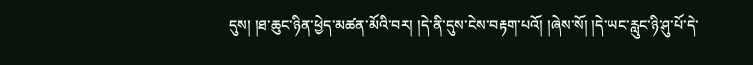དུས། །ཐ་ཆུང་ཉིན་ཕྱེད་མཚན་མོའི་བར། །དེ་ནི་དུས་ངེས་བརྟག་པའོ། །ཞེས་སོ། །དེ་ཡང་རླུང་ཉི་ཤུ་པོ་དེ་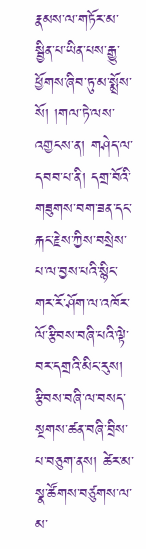རྣམས་ལ་གཏོར་མ་སྦྱིན་པ་ཡིན་པས་རྒྱུ་ཕྱོགས་ཞིབ་ཏུ་མ་སྨྲོས་སོ། །གལ་ཏེ་ལས་འགྱངས་ན། གཤེད་ལ་དབབ་པ་ནི། དགྲ་བོའི་གཟུགས་བག་ཟན་དང་རྐང་རྗེས་ཀྱིས་བསྲེས་པ་ལ་བྱས་པའི་སྙིང་གར་རོ་ཤོག་ལ་འཁོར་ལོ་རྩིབས་བཞི་པའི་ལྟེ་བར་དགྲའི་མིང་རུས། རྩིབས་བཞི་ལ་བསད་སྔགས་ཚན་བཞི་བྲིས་པ་བཅུག་ནས། ཚེར་མ་སྣ་ཚོགས་བཙུགས་ལ་མ་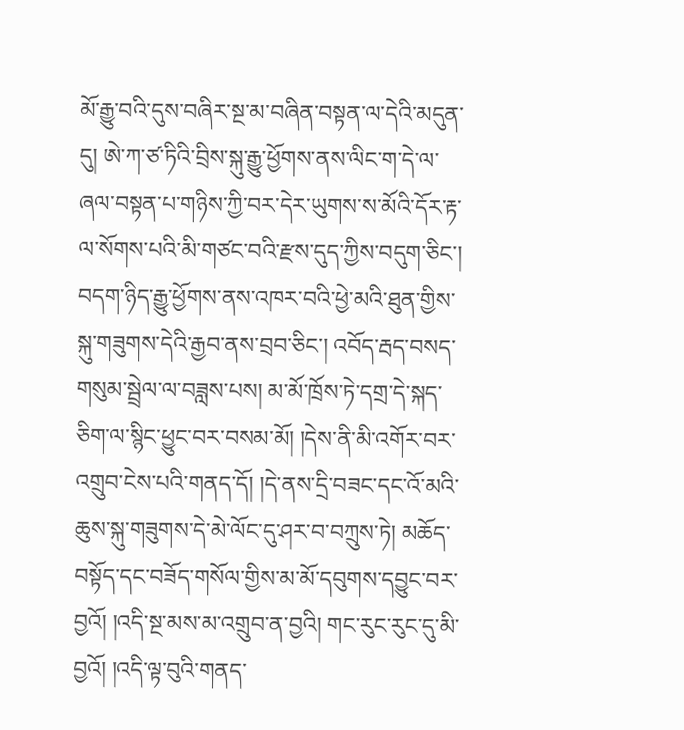མོ་རྒྱུ་བའི་དུས་བཞིར་སྔ་མ་བཞིན་བསྟན་ལ་དེའི་མདུན་དུ། ཨེ་ཀ་ཙ་ཏིའི་བྲིས་སྐུ་རྒྱུ་ཕྱོགས་ནས་ལིང་ག་དེ་ལ་ཞལ་བསྟན་པ་གཉིས་ཀྱི་བར་དེར་ཡུགས་ས་མོའི་དོར་རྟ་ལ་སོགས་པའི་མི་གཙང་བའི་རྫས་དུད་ཀྱིས་བདུག་ཅིང་། བདག་ཉིད་རྒྱུ་ཕྱོགས་ནས་འཁར་བའི་ཕྱེ་མའི་ཐུན་གྱིས་སྐུ་གཟུགས་དེའི་རྒྱབ་ནས་བྲབ་ཅིང་། འབོད་རྦད་བསད་གསུམ་སྦྲེལ་ལ་བཟླས་པས། མ་མོ་ཁྲོས་ཏེ་དགྲ་དེ་སྐད་ཅིག་ལ་སྙིང་ཕྱུང་བར་བསམ་མོ། །དེས་ནི་མི་འགོར་བར་འགྲུབ་ངེས་པའི་གནད་དོ། །དེ་ནས་དྲི་བཟང་དང་འོ་མའི་ཆུས་སྐུ་གཟུགས་དེ་མེ་ལོང་དུ་ཤར་བ་བཀྲུས་ཏེ། མཆོད་བསྟོད་དང་བཟོད་གསོལ་གྱིས་མ་མོ་དབུགས་དབྱུང་བར་བྱའོ། །འདི་སྔ་མས་མ་འགྲུབ་ན་བྱའི། གང་རུང་རུང་དུ་མི་བྱའོ། །འདི་ལྟ་བུའི་གནད་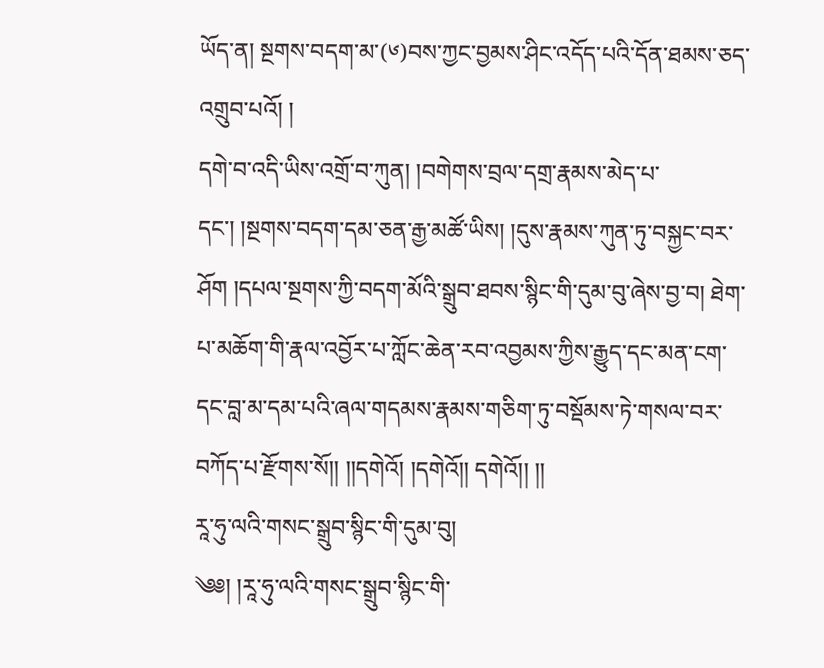ཡོད་ན། སྔགས་བདག་མ་(༦)བས་ཀྱང་བྱམས་ཤིང་འདོད་པའི་དོན་ཐམས་ཅད་འགྲུབ་པའོ། །
དགེ་བ་འདི་ཡིས་འགྲོ་བ་ཀུན། །བགེགས་བྲལ་དགྲ་རྣམས་མེད་པ་དང་། །སྔགས་བདག་དམ་ཅན་རྒྱ་མཚོ་ཡིས། །དུས་རྣམས་ཀུན་ཏུ་བསྐྱང་བར་ཤོག །དཔལ་སྔགས་ཀྱི་བདག་མོའི་སྒྲུབ་ཐབས་སྙིང་གི་དུམ་བུ་ཞེས་བྱ་བ། ཐེག་པ་མཆོག་གི་རྣལ་འབྱོར་པ་ཀློང་ཆེན་རབ་འབྱམས་ཀྱིས་རྒྱུད་དང་མན་ངག་དང་བླ་མ་དམ་པའི་ཞལ་གདམས་རྣམས་གཅིག་ཏུ་བསྡོམས་ཏེ་གསལ་བར་བཀོད་པ་རྫོགས་སོ།། །།དགེའོ། །དགེའོ།། དགེའོ།། །།
རཱ་ཧུ་ལའི་གསང་སྒྲུབ་སྙིང་གི་དུམ་བུ།
༄༅། །རཱ་ཧུ་ལའི་གསང་སྒྲུབ་སྙིང་གི་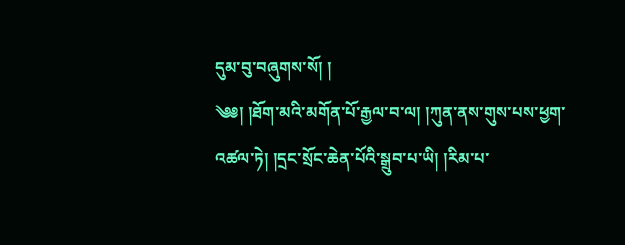དུམ་བུ་བཞུགས་སོ། །
༄༅། །ཐོག་མའི་མགོན་པོ་རྒྱལ་བ་ལ། །ཀུན་ནས་གུས་པས་ཕྱག་འཚལ་ཏེ། །དྲང་སྲོང་ཆེན་པོའི་སྒྲུབ་པ་ཡི། །རིམ་པ་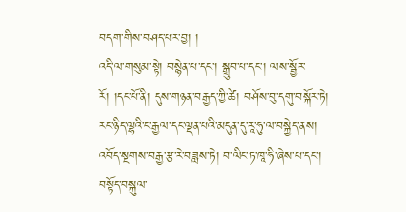བདག་གིས་བཤད་པར་བྱ། །
འདི་ལ་གསུམ་སྟེ། བསྙེན་པ་དང་། སྒྲུབ་པ་དང་། ལས་སྦྱོར་རོ། །དང་པོ་ནི། དུས་གཉན་བརྒྱད་ཀྱི་ཚེ། བཤོས་བུ་དགུ་བསྐོར་ཏེ། རང་ཉིད་ལྷའི་ང་རྒྱལ་དང་ལྡན་པའི་མདུན་དུ་རཱ་ཧུ་ལ་བསྐྱེད་ནས། འབོད་སྔགས་བརྒྱ་རྩ་རེ་བཟླས་ཏེ། བ་ལིང་ཏ་ཁཱ་ཧི་ཞེས་པ་དང་། བསྟོད་བསྐུལ་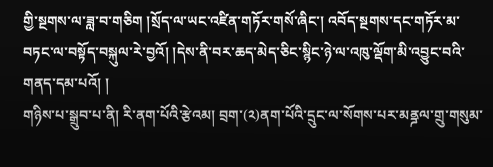གྱི་སྔགས་ལ་ཟླ་བ་གཅིག །སྲོད་ལ་ཡང་འཛིན་གཏོར་གསོ་ཞིང་། འབོད་སྔགས་དང་གཏོར་མ་བཏང་ལ་བསྟོད་བསྐུལ་རེ་བྱའོ། །དེས་ནི་བར་ཆད་མེད་ཅིང་སྙིང་ཉེ་ལ་འཁུ་ལྡོག་མི་འབྱུང་བའི་གནད་དམ་པའོ། །
གཉིས་པ་སྒྲུབ་པ་ནི། རི་ནག་པོའི་རྩེའམ། བྲག་(༢)ནག་པོའི་དྲུང་ལ་སོགས་པར་མནྜལ་གྲུ་གསུམ་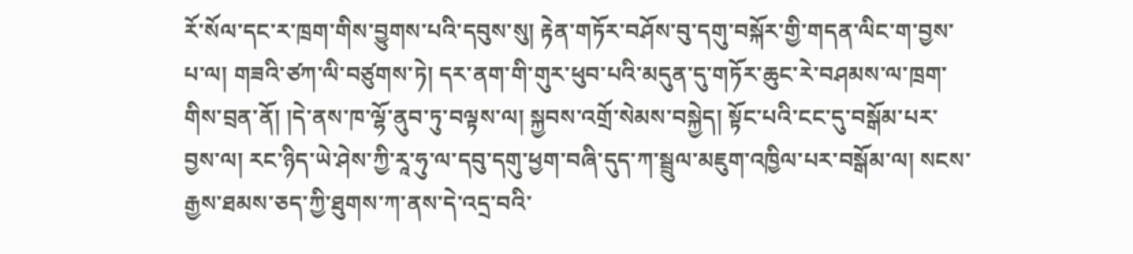རོ་སོལ་དང་ར་ཁྲག་གིས་བྱུགས་པའི་དབུས་སུ། རྟེན་གཏོར་བཤོས་བུ་དགུ་བསྐོར་གྱི་གདན་ལིང་ག་བྱས་པ་ལ། གཟའི་ཙཀ་ལི་བཙུགས་ཏེ། དར་ནག་གི་གུར་ཕུབ་པའི་མདུན་དུ་གཏོར་ཆུང་རེ་བཤམས་ལ་ཁྲག་གིས་བྲན་ནོ། །དེ་ནས་ཁ་ལྷོ་ནུབ་ཏུ་བལྟས་ལ། སྐྱབས་འགྲོ་སེམས་བསྐྱེད། སྟོང་པའི་ངང་དུ་བསྒོམ་པར་བྱས་ལ། རང་ཉིད་ཡེ་ཤེས་ཀྱི་རཱ་ཧུ་ལ་དབུ་དགུ་ཕྱག་བཞི་དུད་ཀ་སྦྲུལ་མཇུག་འཁྱིལ་པར་བསྒོམ་ལ། སངས་རྒྱས་ཐམས་ཅད་ཀྱི་ཐུགས་ཀ་ནས་དེ་འདྲ་བའི་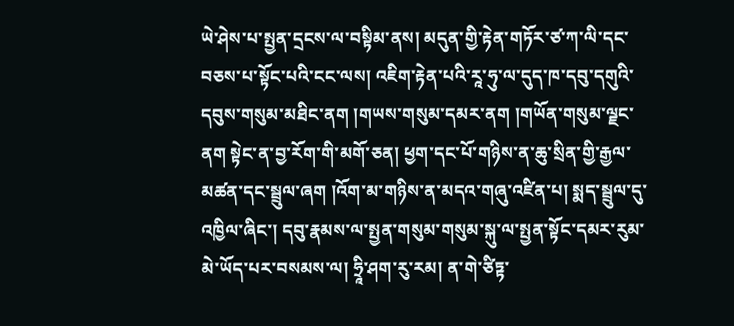ཡེ་ཤེས་པ་སྤྱན་དྲངས་ལ་བསྟིམ་ནས། མདུན་གྱི་རྟེན་གཏོར་ཙ་ཀ་ལི་དང་བཅས་པ་སྟོང་པའི་ངང་ལས། འཇིག་རྟེན་པའི་རཱ་ཧུ་ལ་དུད་ཁ་དབུ་དགུའི་དབུས་གསུམ་མཐིང་ནག །གཡས་གསུམ་དམར་ནག །གཡོན་གསུམ་ལྗང་ནག སྟེང་ན་བྱ་རོག་གི་མགོ་ཅན། ཕྱག་དང་པོ་གཉིས་ན་ཆུ་སྲིན་གྱི་རྒྱལ་མཚན་དང་སྦྲུལ་ཞག །འོག་མ་གཉིས་ན་མདའ་གཞུ་འཛིན་པ། སྨད་སྦྲུལ་དུ་འཁྱིལ་ཞིང་། དབུ་རྣམས་ལ་སྤྱན་གསུམ་གསུམ་སྐུ་ལ་སྤྱན་སྟོང་དམར་རུམ་མེ་ཡོད་པར་བསམས་ལ། ཧྲཱི་ཤག་རུ་རམ། ན་གེ་ཙིཏྟ་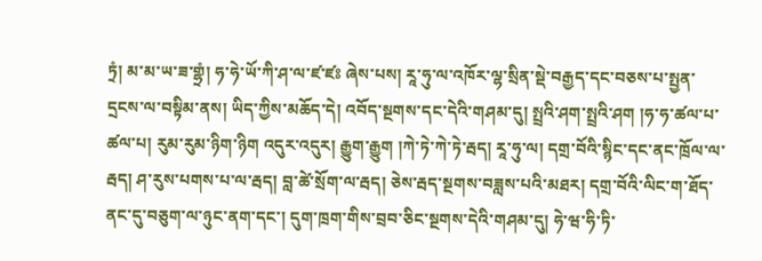ཏྲཾ། མ་མ་ཡ་ཟ་གྷྲཾ། ཧ་ཧེ་ཡོ་ཀི་ཤ་ལ་ཛ་ཛཿ ཞེས་པས། རཱ་ཧུ་ལ་འཁོར་ལྷ་སྲིན་སྡེ་བརྒྱད་དང་བཅས་པ་སྤྱན་དྲངས་ལ་བསྟིམ་ནས། ཡིད་ཀྱིས་མཆོད་དེ། འབོད་སྔགས་དང་དེའི་གཤམ་དུ། སྤྲའི་ཤག་སྤྲའི་ཤག །ཧ་ཧ་ཚལ་པ་ཚལ་པ། རུམ་རུམ་ཉིག་ཉིག འདུར་འདུར། རྒྱུག་རྒྱུག །ཀེ་ཏེ་ཀེ་ཏེ་རྦད། རཱ་ཧུ་ལ། དགྲ་བོའི་སྙིང་དང་ནང་ཁྲོལ་ལ་རྦད། ཤ་རུས་པགས་པ་ལ་རྦད། བླ་ཚེ་སྲོག་ལ་རྦད། ཅེས་རྦད་སྔགས་བཟླས་པའི་མཐར། དགྲ་བོའི་ལིང་ག་ཐོད་ནང་དུ་བཅུག་ལ་ཉུང་ནག་དང་། དུག་ཁྲག་གིས་བྲབ་ཅིང་སྔགས་དེའི་གཤམ་དུ། ཧེ་ཝ་ཧི་ཏི་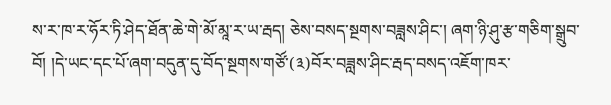ས་ར་ཁ་ར་ཧོར་ཏི་ཤེད་ཐོན་ཆེ་གེ་མོ་མཱ་ར་ཡ་རྦད། ཅེས་བསད་སྔགས་བཟླས་ཤིང་། ཞག་ཉི་ཤུ་རྩ་གཅིག་སྒྲུབ་བོ། །དེ་ཡང་དང་པོ་ཞག་བདུན་དུ་བོད་སྔགས་གཙོ་(༣)བོར་བཟླས་ཤིང་རྦད་བསད་འཇོག་ཁར་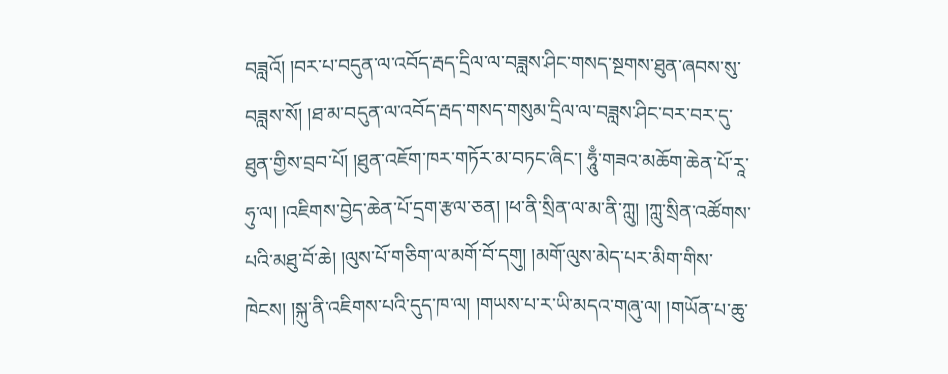བཟླའོ། །བར་པ་བདུན་ལ་འབོད་རྦད་དྲིལ་ལ་བཟླས་ཤིང་གསད་སྔགས་ཐུན་ཞབས་སུ་བཟླས་སོ། །ཐ་མ་བདུན་ལ་འབོད་རྦད་གསད་གསུམ་དྲིལ་ལ་བཟླས་ཤིང་བར་བར་དུ་ཐུན་གྱིས་བྲབ་པོ། །ཐུན་འཇོག་ཁར་གཏོར་མ་བཏང་ཞིང་། ཧཱུྃ་གཟའ་མཆོག་ཆེན་པོ་རཱ་ཧུ་ལ། །འཇིགས་བྱེད་ཆེན་པོ་དྲག་རྩལ་ཅན། །ཕ་ནི་སྲིན་ལ་མ་ནི་ཀླུ། །ཀླུ་སྲིན་འཚོགས་པའི་མཐུ་བོ་ཆེ། །ལུས་པོ་གཅིག་ལ་མགོ་བོ་དགུ། །མགོ་ལུས་མེད་པར་མིག་གིས་ཁེངས། །སྐུ་ནི་འཇིགས་པའི་དུད་ཁ་ལ། །གཡས་པ་ར་ཡི་མདའ་གཞུ་ལ། །གཡོན་པ་ཆུ་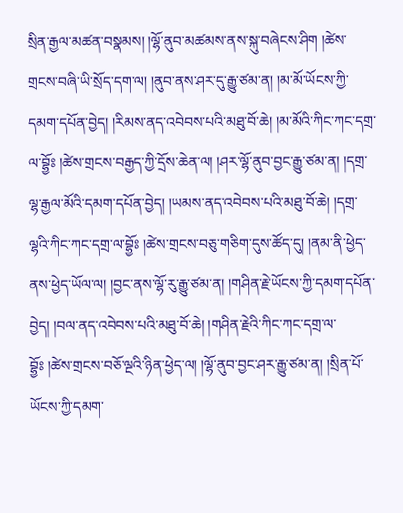སྲིན་རྒྱལ་མཚན་བསྣམས། །ལྷོ་ནུབ་མཚམས་ནས་སྐུ་བཞེངས་ཤིག །ཚེས་གྲངས་བཞི་ཡི་སྲོད་དག་ལ། །ནུབ་ནས་ཤར་དུ་རྒྱུ་ཙམ་ན། །མ་མོ་ཡོངས་ཀྱི་དམག་དཔོན་བྱེད། །རིམས་ནད་འབེབས་པའི་མཐུ་བོ་ཆེ། །མ་མོའི་ཀིང་ཀང་དགྲ་ལ་བྷྱོཿ །ཚེས་གྲངས་བརྒྱད་ཀྱི་དྲོས་ཆེན་ལ། །ཤར་ལྷོ་ནུབ་བྱང་རྒྱུ་ཙམ་ན། །དགྲ་ལྷ་རྒྱལ་མོའི་དམག་དཔོན་བྱེད། །ཡམས་ནད་འབེབས་པའི་མཐུ་བོ་ཆེ། །དགྲ་ལྷའི་ཀིང་ཀང་དགྲ་ལ་བྷྱོཿ །ཚེས་གྲངས་བཅུ་གཅིག་དུས་ཚོད་དུ། །ནམ་ནི་ཕྱེད་ནས་ཕྱེད་ཡོལ་ལ། །བྱང་ནས་ལྷོ་རུ་རྒྱུ་ཙམ་ན། །གཤིན་རྗེ་ཡོངས་ཀྱི་དམག་དཔོན་བྱེད། །བལ་ནད་འབེབས་པའི་མཐུ་བོ་ཆེ། །གཤིན་རྗེའི་ཀིང་ཀང་དགྲ་ལ་བྷྱོཿ །ཚེས་གྲངས་བཅོ་ལྔའི་ཉིན་ཕྱེད་ལ། །ལྷོ་ནུབ་བྱང་ཤར་རྒྱུ་ཙམ་ན། །སྲིན་པོ་ཡོངས་ཀྱི་དམག་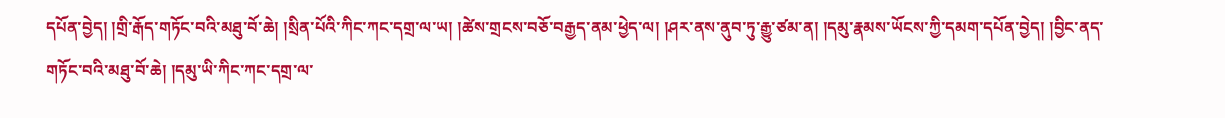དཔོན་བྱེད། །གྲི་རྒོད་གཏོང་བའི་མཐུ་བོ་ཆེ། །སྲིན་པོའི་ཀིང་ཀང་དགྲ་ལ་ཡ། །ཚེས་གྲངས་བཅོ་བརྒྱད་ནམ་ཕྱེད་ལ། །ཤར་ནས་ནུབ་ཏུ་རྒྱུ་ཙམ་ན། །དམུ་རྣམས་ཡོངས་ཀྱི་དམག་དཔོན་བྱེད། །བྱིང་ནད་གཏོང་བའི་མཐུ་བོ་ཆེ། །དམུ་ཡི་ཀིང་ཀང་དགྲ་ལ་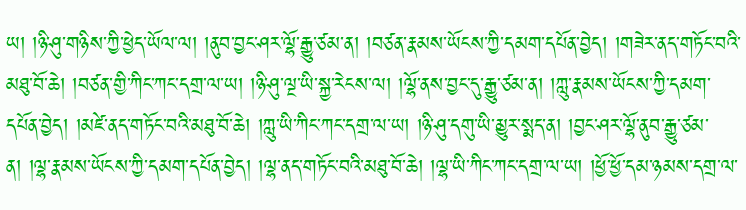ཡ། །ཉི་ཤུ་གཉིས་ཀྱི་ཕྱེད་ཡོལ་ལ། །ནུབ་བྱང་ཤར་ལྷོ་རྒྱུ་ཙམ་ན། །བཙན་རྣམས་ཡོངས་ཀྱི་དམག་དཔོན་བྱེད། །གཟེར་ནད་གཏོང་བའི་མཐུ་བོ་ཆེ། །བཙན་གྱི་ཀིང་ཀང་དགྲ་ལ་ཡ། །ཉི་ཤུ་ལྔ་ཡི་སྐྱ་རེངས་ལ། །ལྷོ་ནས་བྱང་དུ་རྒྱུ་ཙམ་ན། །ཀླུ་རྣམས་ཡོངས་ཀྱི་དམག་དཔོན་བྱེད། །མཛེ་ནད་གཏོང་བའི་མཐུ་བོ་ཆེ། །ཀླུ་ཡི་ཀིང་ཀང་དགྲ་ལ་ཡ། །ཉི་ཤུ་དགུ་ཡི་མྱུར་སྨད་ན། །བྱང་ཤར་ལྷོ་ནུབ་རྒྱུ་ཙམ་ན། །ལྷ་རྣམས་ཡོངས་ཀྱི་དམག་དཔོན་བྱེད། །ལྷ་ནད་གཏོང་བའི་མཐུ་བོ་ཆེ། །ལྷ་ཡི་ཀིང་ཀང་དགྲ་ལ་ཡ། །ཕྱོ་ཕྱོ་དམ་ཉམས་དགྲ་ལ་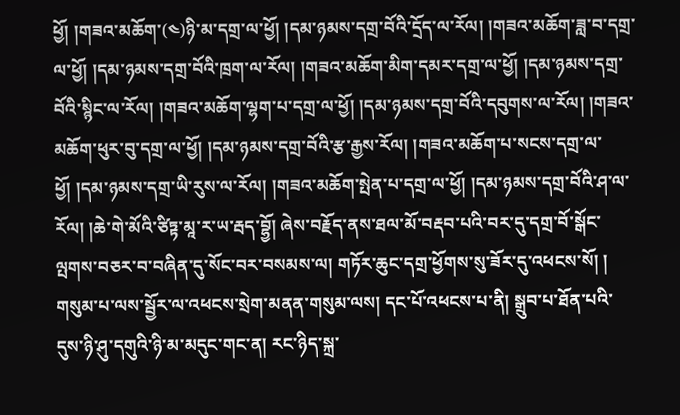ཕྱོ། །གཟའ་མཆོག་(༤)ཉི་མ་དགྲ་ལ་ཕྱོ། །དམ་ཉམས་དགྲ་བོའི་དྲོད་ལ་རོལ། །གཟའ་མཆོག་ཟླ་བ་དགྲ་ལ་ཕྱོ། །དམ་ཉམས་དགྲ་བོའི་ཁྲག་ལ་རོལ། །གཟའ་མཆོག་མིག་དམར་དགྲ་ལ་ཕྱོ། །དམ་ཉམས་དགྲ་བོའི་སྙིང་ལ་རོལ། །གཟའ་མཆོག་ལྷག་པ་དགྲ་ལ་ཕྱོ། །དམ་ཉམས་དགྲ་བོའི་དབུགས་ལ་རོལ། །གཟའ་མཆོག་ཕུར་བུ་དགྲ་ལ་ཕྱོ། །དམ་ཉམས་དགྲ་བོའི་རྩ་རྒྱས་རོལ། །གཟའ་མཆོག་པ་སངས་དགྲ་ལ་ཕྱོ། །དམ་ཉམས་དགྲ་ཡི་རུས་ལ་རོལ། །གཟའ་མཆོག་སྤེན་པ་དགྲ་ལ་ཕྱོ། །དམ་ཉམས་དགྲ་བོའི་ཤ་ལ་རོལ། །ཆེ་གེ་མོའི་ཙིཏྟ་མཱ་ར་ཡ་རྦད་བྷྱོ། ཞེས་བརྗོད་ནས་ཐལ་མོ་བརྡབ་པའི་བར་དུ་དགྲ་བོ་སྒོང་ལྤགས་བཅར་བ་བཞིན་དུ་སོང་བར་བསམས་ལ། གཏོར་ཆུང་དགྲ་ཕྱོགས་སུ་ཟོར་དུ་འཕངས་སོ། །
གསུམ་པ་ལས་སྦྱོར་ལ་འཕངས་སྲེག་མནན་གསུམ་ལས། དང་པོ་འཕངས་པ་ནི། སྒྲུབ་པ་ཐོན་པའི་དུས་ཉི་ཤུ་དགུའི་ཉི་མ་མདུང་གང་ན། རང་ཉིད་སྐྲ་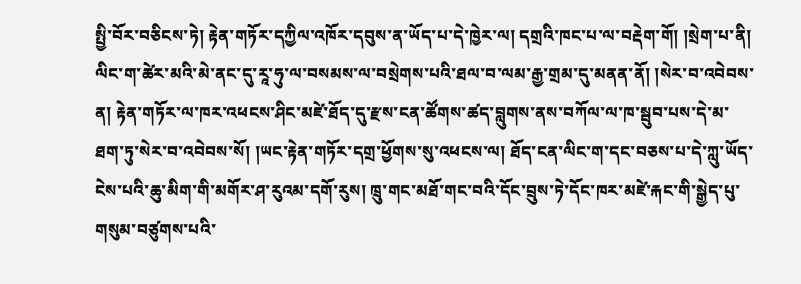སྤྱི་བོར་བཅིངས་ཏེ། རྟེན་གཏོར་དཀྱིལ་འཁོར་དབུས་ན་ཡོད་པ་དེ་ཁྱེར་ལ། དགྲའི་ཁང་པ་ལ་བརྡེག་གོ། །སྲེག་པ་ནི། ལིང་ག་ཚེར་མའི་མེ་ནང་དུ་རཱ་ཧུ་ལ་བསམས་ལ་བསྲེགས་པའི་ཐལ་བ་ལམ་རྒྱ་གྲམ་དུ་མནན་ནོ། །སེར་བ་འབེབས་ན། རྟེན་གཏོར་ལ་ཁར་འཕངས་ཤིང་མཛེ་ཐོད་དུ་རྫས་ངན་ཚོགས་ཚད་བླུགས་ནས་བཀོལ་ལ་ཁ་སྦུབ་པས་དེ་མ་ཐག་ཏུ་སེར་བ་འབེབས་སོ། །ཡང་རྟེན་གཏོར་དགྲ་ཕྱོགས་སུ་འཕངས་ལ། ཐོད་ངན་ལིང་ག་དང་བཅས་པ་དེ་ཀླུ་ཡོད་ངེས་པའི་ཆུ་མིག་གི་མགོར་ཤ་རུའམ་དགོ་རུས། ཁྲུ་གང་མཐོ་གང་བའི་དོང་བྲུས་ཏེ་དོང་ཁར་མཛེ་རྐང་གི་སྒྱེད་པུ་གསུམ་བཙུགས་པའི་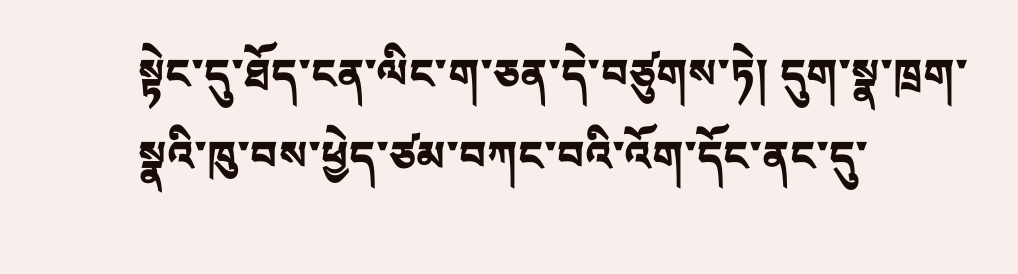སྟེང་དུ་ཐོད་ངན་ལིང་ག་ཅན་དེ་བཙུགས་ཏེ། དུག་སྣ་ཁྲག་སྣའི་ཁུ་བས་ཕྱེད་ཙམ་བཀང་བའི་འོག་དོང་ནང་དུ་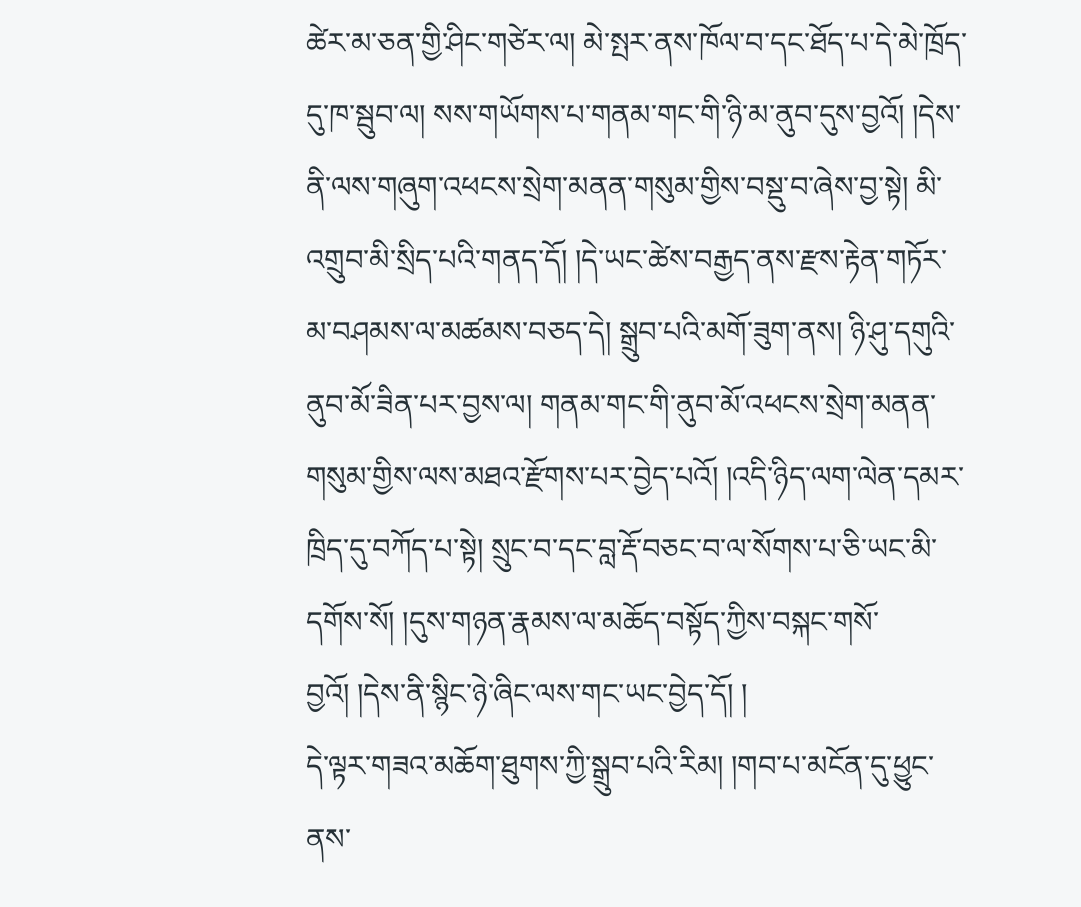ཚེར་མ་ཅན་གྱི་ཤིང་གཙེར་ལ། མེ་སྤར་ནས་ཁོལ་བ་དང་ཐོད་པ་དེ་མེ་ཁྲོད་དུ་ཁ་སྦུབ་ལ། སས་གཡོགས་པ་གནམ་གང་གི་ཉི་མ་ནུབ་དུས་བྱའོ། །དེས་ནི་ལས་གཞུག་འཕངས་སྲེག་མནན་གསུམ་གྱིས་བསྡུ་བ་ཞེས་བྱ་སྟེ། མི་འགྲུབ་མི་སྲིད་པའི་གནད་དོ། །དེ་ཡང་ཚེས་བརྒྱད་ནས་རྫས་རྟེན་གཏོར་མ་བཤམས་ལ་མཚམས་བཅད་དེ། སྒྲུབ་པའི་མགོ་ཟུག་ནས། ཉི་ཤུ་དགུའི་ནུབ་མོ་ཟིན་པར་བྱས་ལ། གནམ་གང་གི་ནུབ་མོ་འཕངས་སྲེག་མནན་གསུམ་གྱིས་ལས་མཐའ་རྫོགས་པར་བྱེད་པའོ། །འདི་ཉིད་ལག་ལེན་དམར་ཁྲིད་དུ་བཀོད་པ་སྟེ། སྲུང་བ་དང་བླ་རྡོ་བཅང་བ་ལ་སོགས་པ་ཅི་ཡང་མི་དགོས་སོ། །དུས་གཉན་རྣམས་ལ་མཆོད་བསྟོད་ཀྱིས་བསྐང་གསོ་བྱའོ། །དེས་ནི་སྙིང་ཉེ་ཞིང་ལས་གང་ཡང་བྱེད་དོ། །
དེ་ལྟར་གཟའ་མཆོག་ཐུགས་ཀྱི་སྒྲུབ་པའི་རིམ། །གབ་པ་མངོན་དུ་ཕྱུང་ནས་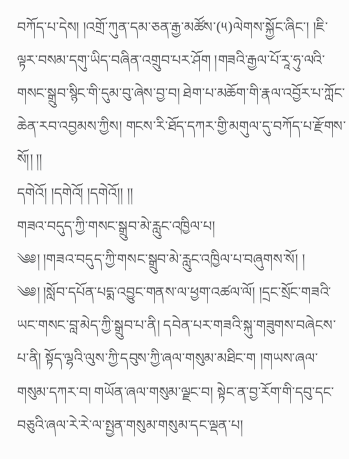བཀོད་པ་དེས། །འགྲོ་ཀུན་དམ་ཅན་རྒྱ་མཚོས་(༥)ལེགས་སྐྱོང་ཞིང་། །ཇི་ལྟར་བསམ་དགུ་ཡིད་བཞིན་འགྲུབ་པར་ཤོག །གཟའི་རྒྱལ་པོ་རཱ་ཧུ་ལའི་གསང་སྒྲུབ་སྙིང་གི་དུམ་བུ་ཞེས་བྱ་བ། ཐེག་པ་མཆོག་གི་རྣལ་འབྱོར་པ་ཀློང་ཆེན་རབ་འབྱམས་ཀྱིས། གངས་རི་ཐོད་དཀར་གྱི་མགུལ་དུ་བཀོད་པ་རྫོགས་སོ།། །།
དགེའོ། །དགེའོ། །དགེའོ།། །།
གཟའ་བདུད་ཀྱི་གསང་སྒྲུབ་མེ་རླུང་འཁྱིལ་པ།
༄༅། །གཟའ་བདུད་ཀྱི་གསང་སྒྲུབ་མེ་རླུང་འཁྱིལ་པ་བཞུགས་སོ། །
༄༅། །སློབ་དཔོན་པདྨ་འབྱུང་གནས་ལ་ཕྱག་འཚལ་ལོ། །དྲང་སྲོང་གཟའི་ཡང་གསང་བླ་མེད་ཀྱི་སྒྲུབ་པ་ནི། དབེན་པར་གཟའི་སྐུ་གཟུགས་བཞེངས་པ་ནི། སྟོད་ལྷའི་ལུས་ཀྱི་དབུས་ཀྱི་ཞལ་གསུམ་མཐིང་ག །གཡས་ཞལ་གསུམ་དཀར་བ། གཡོན་ཞལ་གསུམ་ལྗང་བ། སྟེང་ན་བྱ་རོག་གི་དབུ་དང་བཅུའི་ཞལ་རེ་རེ་ལ་སྤྱན་གསུམ་གསུམ་དང་ལྡན་པ།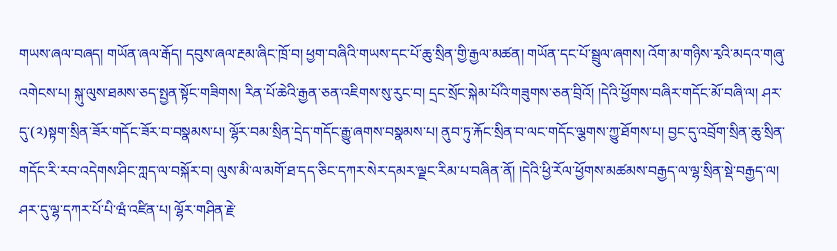གཡས་ཞལ་བཞད། གཡོན་ཞལ་རྒོད། དབུས་ཞལ་རྔམ་ཞིང་ཁྲོ་བ། ཕྱག་བཞིའི་གཡས་དང་པོ་ཆུ་སྲིན་གྱི་རྒྱལ་མཚན། གཡོན་དང་པོ་སྦྲུལ་ཞགས། འོག་མ་གཉིས་རྭའི་མདའ་གཞུ་འགེངས་པ། སྐུ་ལུས་ཐམས་ཅད་སྤྱན་སྟོང་གཟིགས། རིན་པོ་ཆེའི་རྒྱན་ཅན་འཇིགས་སུ་རུང་བ། དྲང་སྲོང་སྐེམ་པོའི་གཟུགས་ཅན་བྲིའོ། །དེའི་ཕྱོགས་བཞིར་གདོང་མོ་བཞི་ལ། ཤར་དུ་(༢)སྟག་སྲིན་ཟོར་གདོང་ཟོར་བ་བསྣམས་པ། ལྷོར་བམ་སྲིན་དྲེད་གདོང་རྒྱུ་ཞགས་བསྣམས་པ། ནུབ་ཏུ་རྐོང་སྲིན་བ་ལང་གདོང་ལྕགས་ཀྱུ་ཐོགས་པ། བྱང་དུ་འབྲོག་སྲིན་ཆུ་སྲིན་གདོང་རི་རབ་འདེགས་ཤིང་ཀླད་ལ་བསྐོར་བ། ལུས་མི་ལ་མགོ་ཐ་དད་ཅིང་དཀར་སེར་དམར་ལྗང་རིམ་པ་བཞིན་ནོ། །དེའི་ཕྱི་རོལ་ཕྱོགས་མཚམས་བརྒྱད་ལ་ལྷ་སྲིན་སྡེ་བརྒྱད་ལ། ཤར་དུ་ལྷ་དཀར་པོ་པི་ཝཾ་འཛིན་པ། ལྷོར་གཤིན་རྗེ་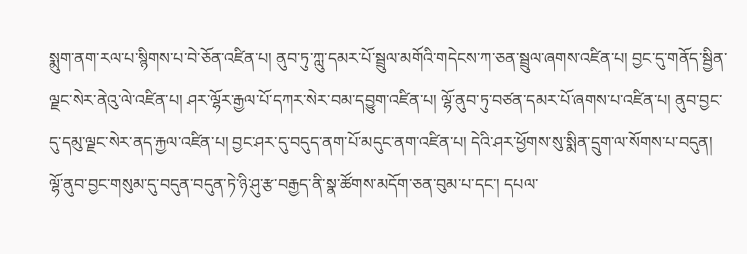སྨུག་ནག་རལ་པ་སྙིགས་པ་བེ་ཅོན་འཛིན་པ། ནུབ་ཏུ་ཀླུ་དམར་པོ་སྦྲུལ་མགོའི་གདེངས་ཀ་ཅན་སྦྲུལ་ཞགས་འཛིན་པ། བྱང་དུ་གནོད་སྦྱིན་ལྗང་སེར་ནེའུ་ལེ་འཛིན་པ། ཤར་ལྷོར་རྒྱལ་པོ་དཀར་སེར་བམ་དབྱུག་འཛིན་པ། ལྷོ་ནུབ་ཏུ་བཙན་དམར་པོ་ཞགས་པ་འཛིན་པ། ནུབ་བྱང་དུ་དམུ་ལྗང་སེར་ནད་རྐྱལ་འཛིན་པ། བྱང་ཤར་དུ་བདུད་ནག་པོ་མདུང་ནག་འཛིན་པ། དེའི་ཤར་ཕྱོགས་སུ་སྨིན་དྲུག་ལ་སོགས་པ་བདུན། ལྷོ་ནུབ་བྱང་གསུམ་དུ་བདུན་བདུན་ཏེ་ཉི་ཤུ་རྩ་བརྒྱད་ནི་སྣ་ཚོགས་མདོག་ཅན་བུམ་པ་དང་། དཔལ་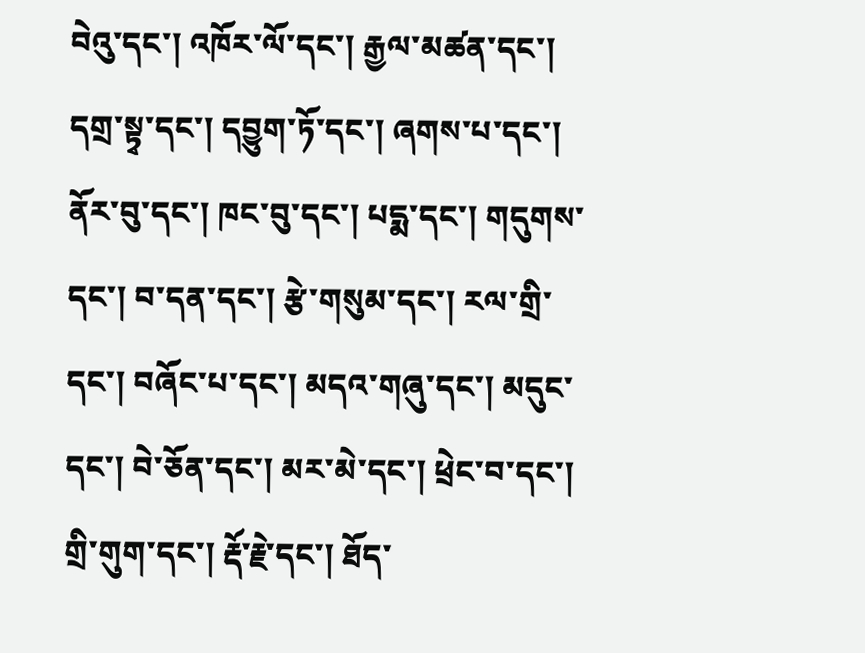བེའུ་དང་། འཁོར་ལོ་དང་། རྒྱལ་མཚན་དང་། དགྲ་སྟྭ་དང་། དབྱུག་ཏོ་དང་། ཞགས་པ་དང་། ནོར་བུ་དང་། ཁང་བུ་དང་། པདྨ་དང་། གདུགས་དང་། བ་དན་དང་། རྩེ་གསུམ་དང་། རལ་གྲི་དང་། བཞོང་པ་དང་། མདའ་གཞུ་དང་། མདུང་དང་། བེ་ཅོན་དང་། མར་མེ་དང་། ཕྲེང་བ་དང་། གྲི་གུག་དང་། རྡོ་རྗེ་དང་། ཐོད་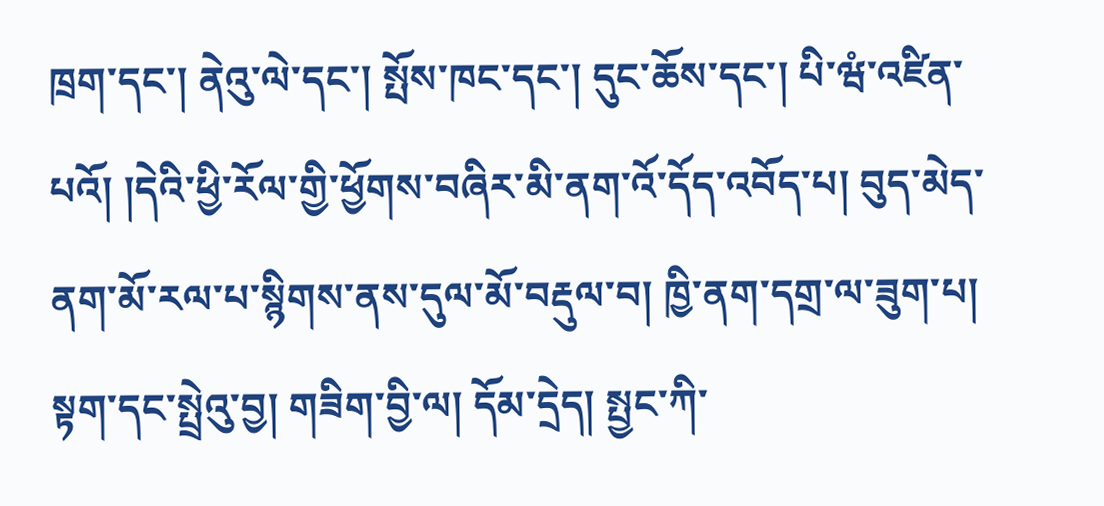ཁྲག་དང་། ནེའུ་ལེ་དང་། སྤོས་ཁང་དང་། དུང་ཆོས་དང་། པི་ཝཾ་འཛིན་པའོ། །དེའི་ཕྱི་རོལ་གྱི་ཕྱོགས་བཞིར་མི་ནག་འོ་དོད་འབོད་པ། བུད་མེད་ནག་མོ་རལ་པ་སྙིགས་ནས་དུལ་མོ་བརྡུལ་བ། ཁྱི་ནག་དགྲ་ལ་ཟུག་པ། སྟག་དང་སྤྲེའུ་བྱ། གཟིག་བྱི་ལ། དོམ་དྲེད། སྤྱང་ཀི་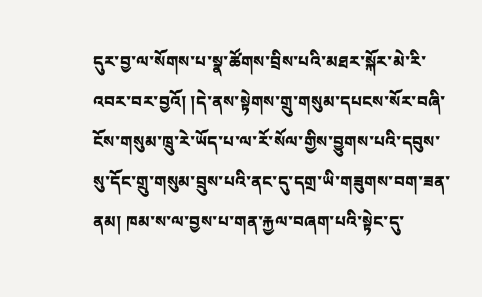དུར་བྱ་ལ་སོགས་པ་སྣ་ཚོགས་བྲིས་པའི་མཐར་སྐོར་མེ་རི་འབར་བར་བྱའོ། །དེ་ནས་སྟེགས་གྲུ་གསུམ་དཔངས་སོར་བཞི་ངོས་གསུམ་ཁྲུ་རེ་ཡོད་པ་ལ་རོ་སོལ་གྱིས་བྱུགས་པའི་དབུས་སུ་དོང་གྲུ་གསུམ་བྲུས་པའི་ནང་དུ་དགྲ་ཡི་གཟུགས་བག་ཟན་ནམ། ཁམ་ས་ལ་བྱས་པ་གན་རྐྱལ་བཞག་པའི་སྟེང་དུ་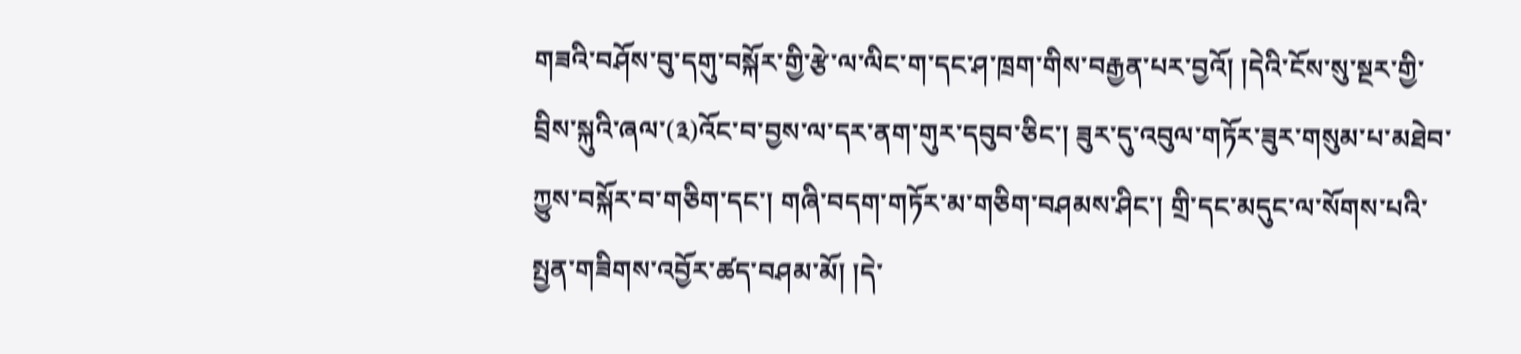གཟའི་བཤོས་བུ་དགུ་བསྐོར་གྱི་རྩེ་ལ་ལིང་ག་དང་ཤ་ཁྲག་གིས་བརྒྱན་པར་བྱའོ། །དེའི་ངོས་སུ་སྔར་གྱི་བྲིས་སྐུའི་ཞལ་(༣)འོང་བ་བྱས་ལ་དར་ནག་གུར་དབུབ་ཅིང་། ཟུར་དུ་འབུལ་གཏོར་ཟུར་གསུམ་པ་མཐེབ་ཀྱུས་བསྐོར་བ་གཅིག་དང་། གཞི་བདག་གཏོར་མ་གཅིག་བཤམས་ཤིང་། གྲི་དང་མདུང་ལ་སོགས་པའི་སྤྱན་གཟིགས་འབྱོར་ཚད་བཤམ་མོ། །དེ་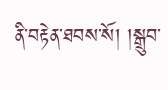ནི་བརྟེན་ཐབས་སོ། །སྒྲུབ་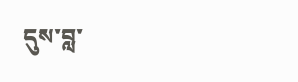དུས་བླ་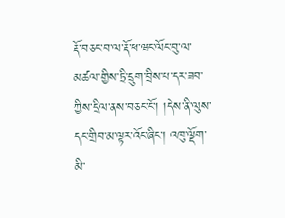རྡོ་བཅང་བ་ལ་རྡོ་ཕ་ཝང་ལོང་བུ་ལ་མཚལ་གྱིས་ཏྲི་དྲུག་བྲིས་པ་དར་ཟབ་ཀྱིས་དྲིལ་ནས་བཅང་ངོ་། །དེས་ནི་ལུས་དང་གྲིབ་མ་ལྟར་འོང་ཞིང་། འཁུ་ལྡོག་མི་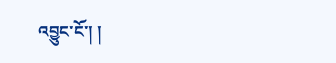འབྱུང་ངོ་། །